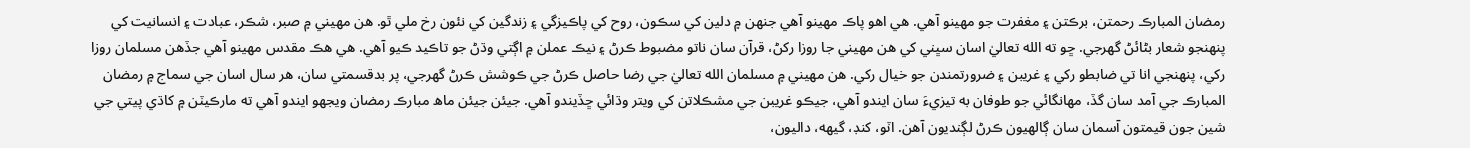رمضان المبارڪ رحمتن، برڪتن ۽ مغفرت جو مهينو آهي. هي اهو پاڪ مهينو آهي جنهن ۾ دلين کي سڪون، روح کي پاڪيزگي ۽ زندگين کي نئون رخ ملي ٿو. هن مهيني ۾ صبر، شڪر، عبادت ۽ انسانيت کي پنهنجو شعار بڻائڻ گهرجي. ڇو ته الله تعاليٰ اسان سڀني کي هن مهيني جا روزا رکڻ، قرآن سان ناتو مضبوط ڪرڻ ۽ نيڪ عملن ۾ اڳتي وڌڻ جو تاڪيد ڪيو آهي. هي هڪ مقدس مهينو آهي جڏهن مسلمان روزا رکي، پنهنجي انا تي ضابطو رکي ۽ غريبن ۽ ضرورتمندن جو خيال رکي. هن مهيني ۾ مسلمان الله تعاليٰ جي رضا حاصل ڪرڻ جي ڪوشش ڪرڻ گهرجي، پر بدقسمتي سان، هر سال اسان جي سماج ۾ رمضان المبارڪ جي آمد سان گڏ، مهانگائي جو طوفان به تيزيءَ سان ايندو آهي، جيڪو غريبن جي مشڪلاتن کي ويتر وڌائي ڇڏيندو آهي. جيئن جيئن ماھ مبارڪ رمضان ويجهو ايندو آهي ته مارڪيٽن ۾ کاڌي پيتي جي شين جون قيمتون آسمان سان ڳالهيون ڪرڻ لڳنديون آهن. اٽو، کنڊ، گيهه، داليون،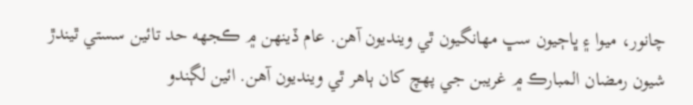چانور، ميوا ۽ ڀاڄيون سڀ مهانگيون ٿي وينديون آهن. عام ڏينهن ۾ ڪجهه حد تائين سستي ٿيندڙ شيون رمضان المبارڪ ۾ غريبن جي پهچ کان ٻاهر ٿي وينديون آهن. ائين لڳندو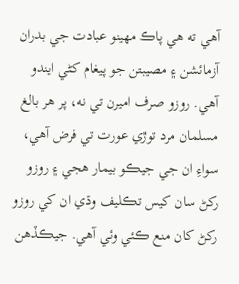آهي ته هي پاڪ مهينو عبادت جي بدران آزمائشن ۽ مصيبتن جو پيغام کڻي ايندو آهي. روزو صرف اميرن تي نه، پر هر بالغ مسلمان مرد توڙي عورت تي فرض آهي، سواءِ ان جي جيڪو بيمار هجي ۽ روزو رکڻ سان کيس تڪليف وڌي ان کي روزو رکڻ کان منع ڪئي وئي آهي. جيڪڏهن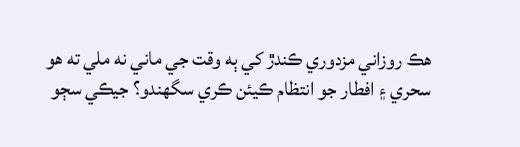هڪ روزاني مزدوري ڪندڙ کي ٻه وقت جي ماني نه ملي ته هو سحري ۽ افطار جو انتظام ڪيئن ڪري سگهندو؟ جيڪي سڄو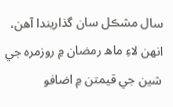سال مشڪل سان گذاريندا آهن، انهن لاءِ ماھ رمضان ۾ روزمره جي شين جي قيمتن ۾ اضافو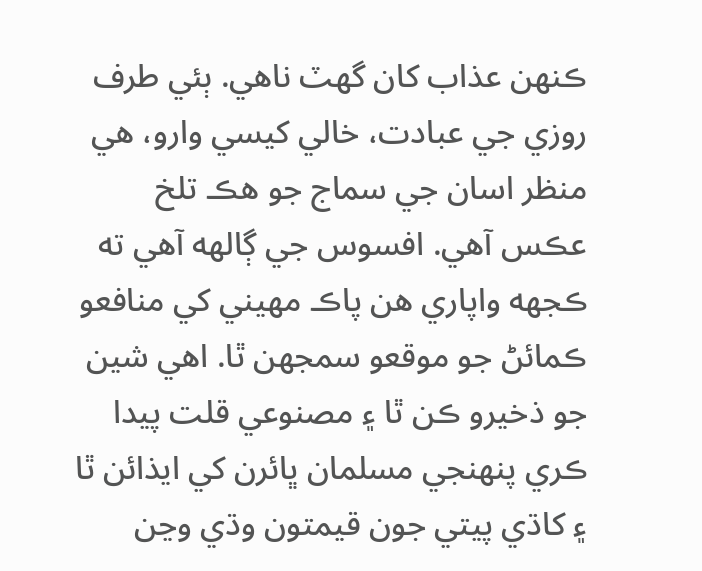ڪنهن عذاب کان گهٽ ناهي. ٻئي طرف روزي جي عبادت، خالي کيسي وارو، هي منظر اسان جي سماج جو هڪ تلخ عڪس آهي. افسوس جي ڳالهه آهي ته ڪجهه واپاري هن پاڪ مهيني کي منافعو ڪمائڻ جو موقعو سمجهن ٿا. اهي شين جو ذخيرو ڪن ٿا ۽ مصنوعي قلت پيدا ڪري پنهنجي مسلمان ڀائرن کي ايذائن ٿا ۽ کاڌي پيتي جون قيمتون وڌي وڃن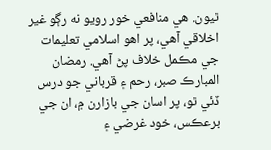ٿيون. هي منافعي خور رويو نه رڳو غير اخلاقي آهي، پر اهو اسلامي تعليمات جي مڪمل خلاف پڻ آهي. رمضان المبارڪ صبر، رحم ۽ قرباني جو درس ڏئي ٿو، پر اسان جي بازارن ۾، ان جي برعڪس، خود غرضي ۽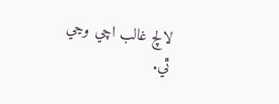لالچ غالب اچي وڃي ٿي.